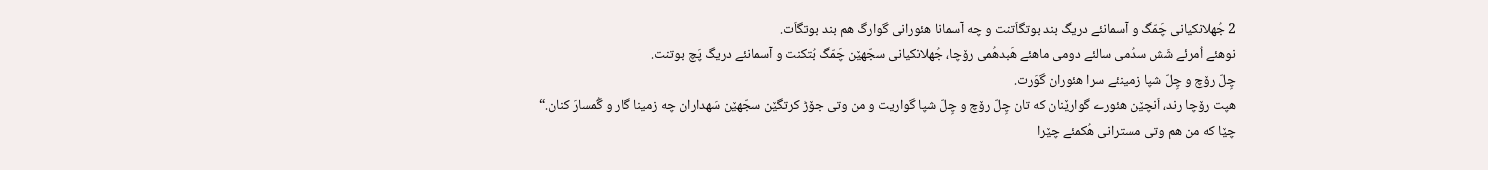2 جُهلانکیانی چَمّگ و آسمانئے دریگ بند بوتگاَتنت و چه آسمانا هئورانی گوارگ هم بند بوتگاَت.
نوهئے اُمرئے شَش سدُمی سالئے دومی ماهئے هَبدهُمی رۆچا، جُهلانکیانی سجّهێن چَمّگ بُتکنت و آسمانئے دریگ پَچ بوتنت.
چِلّ رۆچ و چِلّ شپا زمینئے سرا هئوران گوَرت.
هپت رۆچا رند، اَنچێن هئورے گوارێنان که تان چِلّ رۆچ و چِلّ شپا گواریت و من وتی جۆڑ کرتگێن سجّهێن سَهداران چه زمینا گار و گُمسارَ کنان.“
چێا که من هم وتی مسترانی هُکمئے چێرا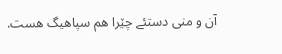آن و منی دستئے چێرا هم سپاهیگ هست.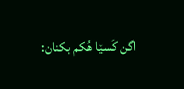اگن کَسێا هُکم بکنان: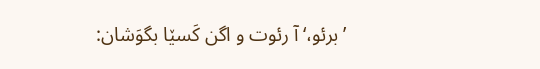’برئو،‘ آ رئوت و اگن کَسێا بگوَشان: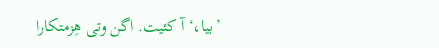’بیا،‘ آ کئیت. اگن وتی هِزمتکارا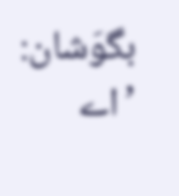بگوَشان: ’اے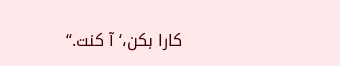کارا بکن،‘ آ کنت.“